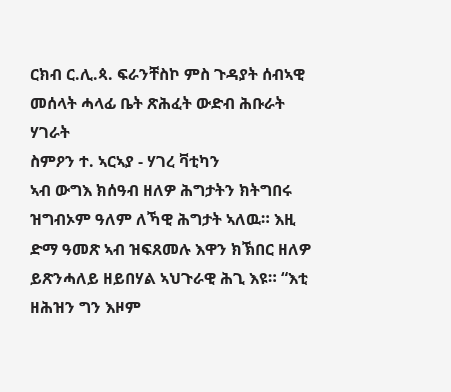ርክብ ር.ሊ.ጳ. ፍራንቸስኮ ምስ ጉዳያት ሰብኣዊ መሰላት ሓላፊ ቤት ጽሕፈት ውድብ ሕቡራት ሃገራት
ስምዖን ተ. ኣርኣያ - ሃገረ ቫቲካን
ኣብ ውግእ ክሰዓብ ዘለዎ ሕግታትን ክትግበሩ ዝግብኦም ዓለም ለኻዊ ሕግታት ኣለዉ። እዚ ድማ ዓመጽ ኣብ ዝፍጸመሉ እዋን ክኽበር ዘለዎ ይጽንሓለይ ዘይበሃል ኣህጉራዊ ሕጊ እዩ። “እቲ ዘሕዝን ግን እዞም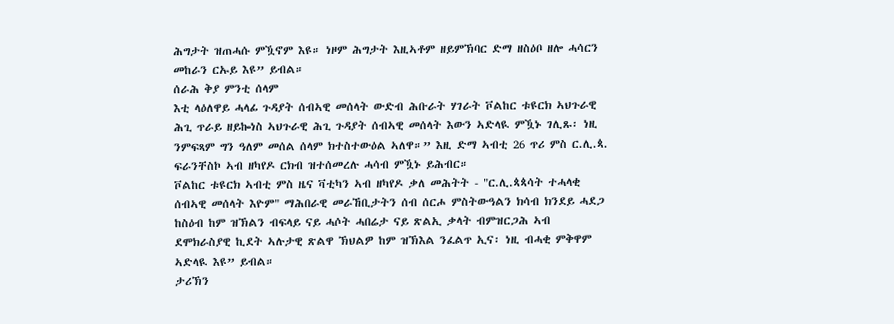ሕግታት ዝጠሓሱ ምዃኖም እዩ። ነዞም ሕግታት እዚኣቶም ዘይምኽባር ድማ ዘስዕቦ ዘሎ ሓሳርን መከራን ርኡይ እዩ” ይብል።
ሰራሕ ቅያ ምንቲ ሰላም
እቲ ላዕለዋይ ሓላፊ ጉዳያት ሰብኣዊ መሰላት ውድብ ሕቡራት ሃገራት ቮልከር ቱዩርክ ኣህጉራዊ ሕጊ ጥራይ ዘይኰነስ ኣህጉራዊ ሕጊ ጉዳያት ሰብኣዊ መሰላት እውን ኣድላዪ ምዃኑ ገሊጹ፡ ነዚ ንምፍጻም ግን ዓለም መሰል ሰላም ክተስተውዕል ኣለዋ።” እዚ ድማ ኣብቲ 26 ጥሪ ምስ ር.ሊ.ጳ. ፍራንቸስኮ ኣብ ዘካየዶ ርክብ ዝተሰመረሉ ሓሳብ ምዃኑ ይሕብር።
ቮልከር ቱዩርክ ኣብቲ ምስ ዜና ቫቲካን ኣብ ዘካየዶ ቃለ መሕትት - "ር.ሊ.ጳጳሳት ተሓላቂ ሰብኣዊ መሰላት እዮም" ማሕበራዊ መራኸቢታትን ሰብ ሰርሖ ምስትውዓልን ክሳብ ክንደይ ሓደጋ ከስዕብ ከም ዝኽልን ብፍላይ ናይ ሓሶት ሓበሬታ ናይ ጽልኢ ቃላት ብምዝርጋሕ ኣብ ደሞክራስያዊ ኪደት ኣሉታዊ ጽልዋ ኽህልዎ ከም ዝኽእል ንፈልጥ ኢና፡ ነዚ ብሓቂ ምቅዋም ኣድላዪ እዩ” ይብል።
ታሪኽን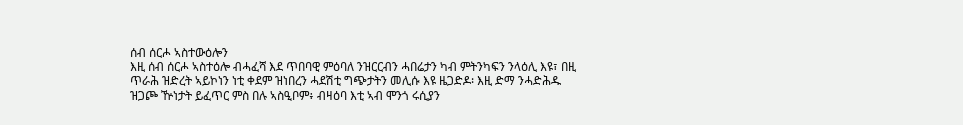ሰብ ሰርሖ ኣስተውዕሎን
እዚ ሰብ ሰርሖ ኣስተዕሎ ብሓፈሻ እደ ጥበባዊ ምዕባለ ንዝርርብን ሓበሬታን ካብ ምትንካፍን ንላዕሊ እዩ፣ በዚ ጥራሕ ዝድረት ኣይኮነን ነቲ ቀደም ዝነበረን ሓደሽቲ ግጭታትን መሊሱ እዩ ዜጋድዶ፡ እዚ ድማ ንሓድሕዱ ዝጋጮ ዅነታት ይፈጥር ምስ በሉ ኣስዒቦም፥ ብዛዕባ እቲ ኣብ ሞንጎ ሩሲያን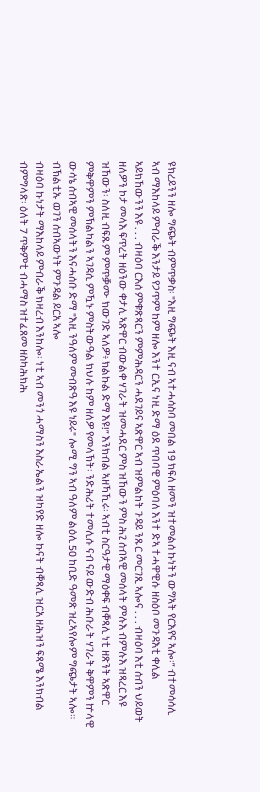ዩክረይንን ዘሎ ግጭት ብምጥቃስ፡ "እዚ ግጭት እዚ ናብ ኣተሓሳስባ መበል 19 ክፍለ ዘመን ዝተመልሰ ኩነትን ውግኣት የርእየና ኣሎ፡” ብተመሳሳሊ ኣብ ማእከላይ ምብራቕ እንታይ የጋጥም ከም ዘሎ እንተ ርኢና ነዚ ድማ ዕደ ጥበባዊ ምዕባለ እንተ ድኣ ተሓዋዊሱ ዘስዕቦ መጉዳእቲ ቀሊል ኣይክኸውንን እዩ . . . ብዛዕባ ርእሰ ምቁጽጻርን ምምሕዳርን ሓደገይና ኣጽዋር ኣብ ዝምልከት ጉዳይ ንጹር መርገጺ ኣሎና . . . ብዛዕባ እቲ ሰብን ህይወት ዘለዎን ኮታ መላእ ፍጥረት ዘዕንው ቀታሊ ኣጽዋር ብውልቀ ሃገራት ዝመሓደር ምስ ዝኸውን ምስ ሕጊ ሰብኣዊ መሰላት ምሉእ ብምሉእ ዝጻረር እዩ ዝኸውን፡ ስለዚ ብፍጹም ምጥቓሙ ክውገድ ኣለዎ፥ ክልኩል ድማ እዩ!” እንክብል ኣዘኻኺሩ፡ ኣብቲ ስርዓታዊ ማዕቀፍ ብቐጻሊ ነቲ ዘጽንት ኣጽዋር ምቅዋምን ምኽልካልን ኣገዳሲ ምዃኑ ምስትውዓል ክህሉ ከም ዘለዎ የመላኽት፡ ንድሕሪት ተመሊሱ ናብ ናይ ውድብ ሕቡራት ሃገራት ቅዋምን ኵላዊ ውሳኔ ሰብኣዊ መሰላትን እናሓሰቡ ድማ "እዚ ንዓለም መብጽዓ እዩ ነይሩ" ሎሚ ግን ኣብ ዓለም ልዕሊ 50 ከቢድ ዓመጽ ዝረኣየሎም ግጭታት ኣሎ።
ብኽልቲኡ ወገን ሰብኣውነት ምጉዳል ይርአ ኣሎ
ብዛዕባ ኩነታት ማእከላይ ምብራቕ ክዛረብ እንከሎ፡ ነቲ ኣብ መንጎ ሓማስን እስራኤልን ዝካየድ ዘሎ ኩናት ብቐጻሊ ዝርአ ዘሕዝን ፍጻሜ እንክብል ብምግላጽ፡ ዕለት 7 ጥቅምቲ ብሓማስ ዝተፈጸመ ዘስካሕክሕ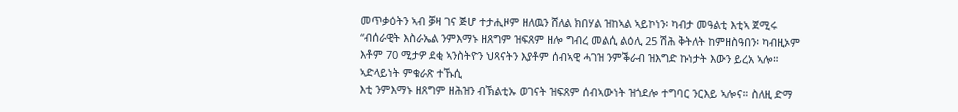መጥቃዕትን ኣብ ቓዛ ገና ጅሆ ተታሒዞም ዘለዉን ሸለል ክበሃል ዝከኣል ኣይኮነን፡ ካብታ መዓልቲ እቲኣ ጀሚሩ “ብሰራዊት እስራኤል ንምእማኑ ዘጸግም ዝፍጸም ዘሎ ግብረ መልሲ ልዕሊ 25 ሽሕ ቅትለት ከምዘስዓበን፡ ካብዚኦም እቶም 70 ሚታዎ ደቂ ኣንስትዮን ህጻናትን እያቶም ሰብኣዊ ሓገዝ ንምቕራብ ዝእግድ ኩነታት እውን ይረአ ኣሎ።
ኣድላይነት ምቁራጽ ተኹሲ
እቲ ንምእማኑ ዘጸግም ዘሕዝን ብኽልቲኡ ወገናት ዝፍጸም ሰብኣውነት ዝጎደሎ ተግባር ንርእይ ኣሎና። ስለዚ ድማ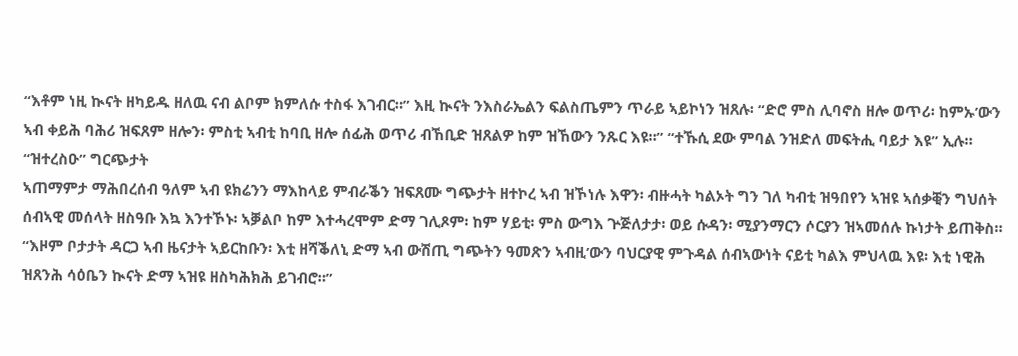“እቶም ነዚ ኲናት ዘካይዱ ዘለዉ ናብ ልቦም ክምለሱ ተስፋ እገብር።” እዚ ኲናት ንእስራኤልን ፍልስጤምን ጥራይ ኣይኮነን ዝጸሉ፡ “ድሮ ምስ ሊባኖስ ዘሎ ወጥሪ፡ ከምኡ’ውን ኣብ ቀይሕ ባሕሪ ዝፍጸም ዘሎን፡ ምስቲ ኣብቲ ከባቢ ዘሎ ሰፊሕ ወጥሪ ብኸቢድ ዝጸልዎ ከም ዝኸውን ንጹር እዩ።” “ተኹሲ ደው ምባል ንዝድለ መፍትሒ ባይታ እዩ” ኢሉ።
“ዝተረስዑ” ግርጭታት
ኣጠማምታ ማሕበረሰብ ዓለም ኣብ ዩክሬንን ማእከላይ ምብራቕን ዝፍጸሙ ግጭታት ዘተኮረ ኣብ ዝኾነሉ እዋን፡ ብዙሓት ካልኦት ግን ገለ ካብቲ ዝዓበየን ኣዝዩ ኣሰቃቒን ግህሰት ሰብኣዊ መሰላት ዘስዓቡ እኳ እንተኾኑ፡ ኣቓልቦ ከም እተሓረሞም ድማ ገሊጾም፡ ከም ሃይቲ፡ ምስ ውግእ ጕጅለታታ፡ ወይ ሱዳን፡ ሚያንማርን ሶርያን ዝኣመሰሉ ኩነታት ይጠቅስ።
“እዞም ቦታታት ዳርጋ ኣብ ዜናታት ኣይርከቡን፡ እቲ ዘሻቕለኒ ድማ ኣብ ውሽጢ ግጭትን ዓመጽን ኣብዚ’ውን ባህርያዊ ምጉዳል ሰብኣውነት ናይቲ ካልእ ምህላዉ እዩ፡ እቲ ነዊሕ ዝጸንሕ ሳዕቤን ኲናት ድማ ኣዝዩ ዘስካሕክሕ ይገብሮ።”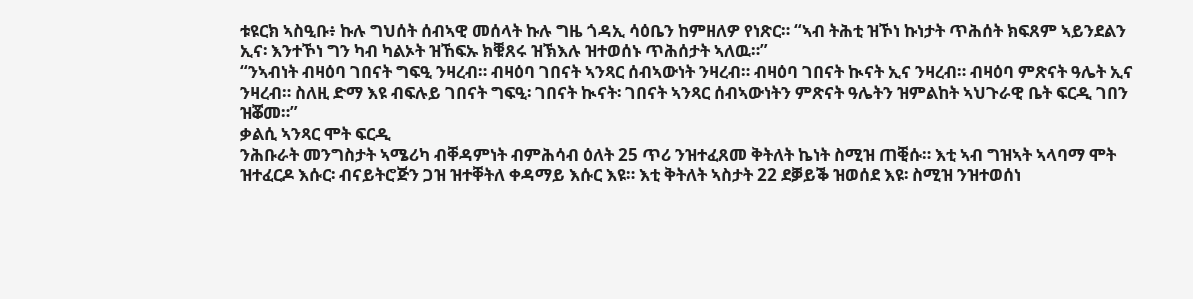ቱዩርክ ኣስዒቡ፥ ኩሉ ግህሰት ሰብኣዊ መሰላት ኩሉ ግዜ ጎዳኢ ሳዕቤን ከምዘለዎ የነጽር። “ኣብ ትሕቲ ዝኾነ ኩነታት ጥሕሰት ክፍጸም ኣይንደልን ኢና፡ እንተኾነ ግን ካብ ካልኦት ዝኸፍኡ ክቑጸሩ ዝኽእሉ ዝተወሰኑ ጥሕሰታት ኣለዉ።”
“ንኣብነት ብዛዕባ ገበናት ግፍዒ ንዛረብ። ብዛዕባ ገበናት ኣንጻር ሰብኣውነት ንዛረብ። ብዛዕባ ገበናት ኲናት ኢና ንዛረብ። ብዛዕባ ምጽናት ዓሌት ኢና ንዛረብ። ስለዚ ድማ እዩ ብፍሉይ ገበናት ግፍዒ፡ ገበናት ኲናት፡ ገበናት ኣንጻር ሰብኣውነትን ምጽናት ዓሌትን ዝምልከት ኣህጉራዊ ቤት ፍርዲ ገበን ዝቖመ።”
ቃልሲ ኣንጻር ሞት ፍርዲ
ንሕቡራት መንግስታት ኣሜሪካ ብቐዳምነት ብምሕሳብ ዕለት 25 ጥሪ ንዝተፈጸመ ቅትለት ኬነት ስሚዝ ጠቒሱ። እቲ ኣብ ግዝኣት ኣላባማ ሞት ዝተፈርዶ እሱር፡ ብናይትሮጅን ጋዝ ዝተቐትለ ቀዳማይ እሱር እዩ። እቲ ቅትለት ኣስታት 22 ደቓይቕ ዝወሰደ እዩ፡ ስሚዝ ንዝተወሰነ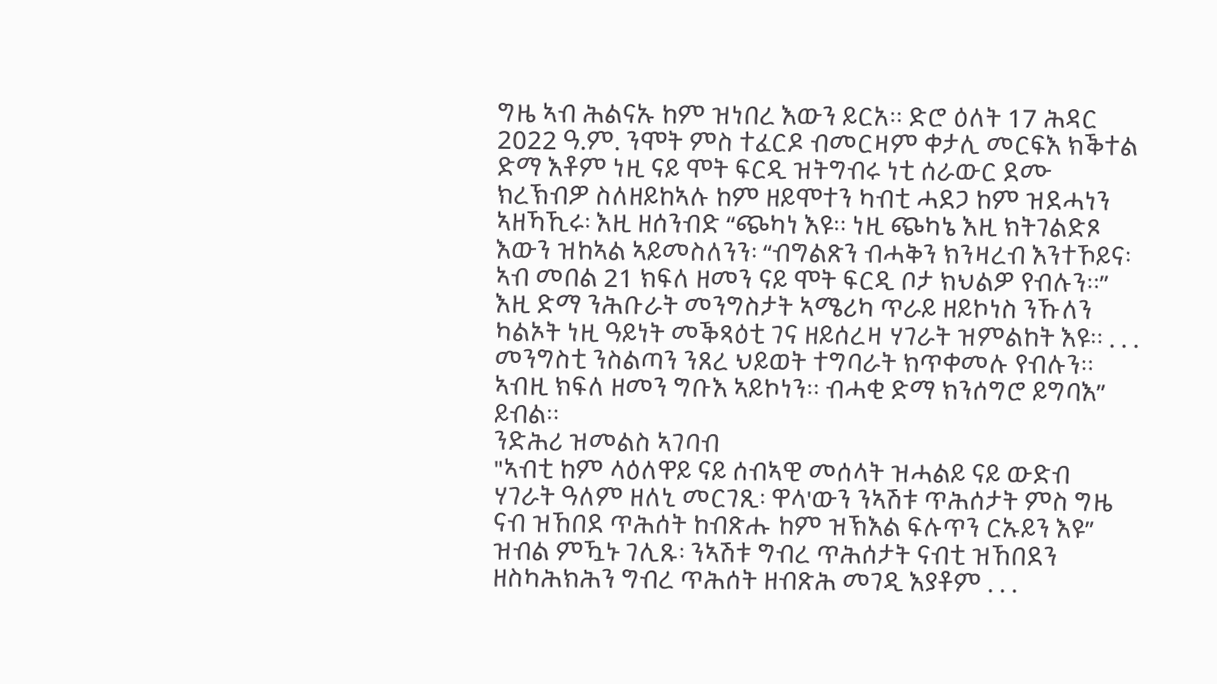ግዜ ኣብ ሕልናኡ ከም ዝነበረ እውን ይርአ። ድሮ ዕለት 17 ሕዳር 2022 ዓ.ም. ንሞት ምስ ተፈርዶ ብመርዛም ቀታሊ መርፍእ ክቕተል ድማ እቶም ነዚ ናይ ሞት ፍርዲ ዝትግብሩ ነቲ ሰራውር ደሙ ክረኽብዎ ስለዘይከኣሉ ከም ዘይሞተን ካብቲ ሓደጋ ከም ዝደሓነን ኣዘኻኺሩ፡ እዚ ዘሰንብድ “ጭካነ እዩ። ነዚ ጭካኔ እዚ ክትገልድጾ እውን ዝከኣል ኣይመስለንን፡ “ብግልጽን ብሓቅን ክንዛረብ እንተኾይና፡ ኣብ መበል 21 ክፍለ ዘመን ናይ ሞት ፍርዲ ቦታ ክህልዎ የብሉን።” እዚ ድማ ንሕቡራት መንግስታት ኣሜሪካ ጥራይ ዘይኮነስ ንኹለን ካልኦት ነዚ ዓይነት መቕጻዕቲ ገና ዘይሰረዛ ሃገራት ዝምልከት እዩ። . . . መንግስቲ ንስልጣን ንጸረ ህይወት ተግባራት ክጥቀመሉ የብሉን። ኣብዚ ክፍለ ዘመን ግቡእ ኣይኮነን። ብሓቂ ድማ ክንሰግሮ ይግባእ” ይብል።
ንድሕሪ ዝመልስ ኣገባብ
"ኣብቲ ከም ላዕለዋይ ናይ ሰብኣዊ መሰላት ዝሓልይ ናይ ውድብ ሃገራት ዓለም ዘለኒ መርገጺ፡ ዋላ'ውን ንኣሽቱ ጥሕሰታት ምስ ግዜ ናብ ዝኸበደ ጥሕሰት ከብጽሑ ከም ዝኽእል ፍሉጥን ርኡይን እዩ” ዝብል ምዃኑ ገሊጹ፡ ንኣሽቱ ግብረ ጥሕሰታት ናብቲ ዝኸበደን ዘስካሕክሕን ግብረ ጥሕሰት ዘብጽሕ መገዲ እያቶም . . .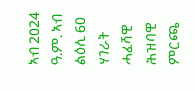ኣብ 2024 ዓ.ም. ኣብ ልዕሊ 60 ሃገራት ሓፈሻዊ ሕዝባዊ ምርጫ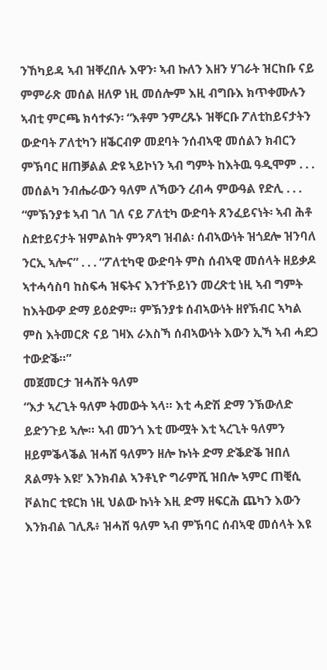ንኸካይዳ ኣብ ዝቐረበሉ እዋን፡ ኣብ ኩለን እዘን ሃገራት ዝርከቡ ናይ ምምራጽ መሰል ዘለዎ ነዚ መሰሎም እዚ ብግቡእ ክጥቀሙሉን ኣብቲ ምርጫ ክሳተፉን፡ “እቶም ንምረጹኑ ዝቐርቡ ፖለቲከይናታትን ውድባት ፖለቲካን ዘቕርብዎ መደባት ንሰብኣዊ መሰልን ክብርን ምኽባር ዘጠቓልል ድዩ ኣይኮነን ኣብ ግምት ከእትዉ ዓዲሞም . . . መሰልካ ንብሔራውን ዓለም ለኻውን ረብሓ ምውዓል የድሊ . . . “ምኽንያቱ ኣብ ገለ ገለ ናይ ፖለቲካ ውድባት ጸንፈይናነት፡ ኣብ ሕቶ ስደተይናታት ዝምልከት ምንጻግ ዝብል፡ ሰብኣውነት ዝጎደሎ ዝንባለ ንርኢ ኣሎና” . . . “ፖለቲካዊ ውድባት ምስ ሰብኣዊ መሰላት ዘይቃዶ ኣተሓሳስባ ከስፍሓ ዝፍትና እንተኾይነን መረጽቲ ነዚ ኣብ ግምት ከእትውዎ ድማ ይዕድም። ምኽንያቱ ሰብኣውነት ዘየኽብር ኣካል ምስ እትመርጽ ናይ ገዛእ ራእስኻ ሰብኣውነት እውን ኢኻ ኣብ ሓደጋ ተውድቕ።”
መጀመርታ ዝሓሸት ዓለም
“እታ ኣረጊት ዓለም ትመውት ኣላ። እቲ ሓድሽ ድማ ንኽውለድ ይድንጉይ ኣሎ። ኣብ መንጎ እቲ ሙሟት እቲ ኣረጊት ዓለምን ዘይምቕላቕል ዝሓሸ ዓለምን ዘሎ ኩነት ድማ ድቕድቕ ዝበለ ጸልማት እዩ!’ እንክብል ኣንቶኒዮ ግራምሺ ዝበሎ ኣምር ጠቒሲ ቮልከር ቲዩርክ ነዚ ህልው ኩነት እዚ ድማ ዘፍርሕ ጨካን እውን እንክብል ገሊጹ፥ ዝሓሸ ዓለም ኣብ ምኽባር ሰብኣዊ መሰላት እዩ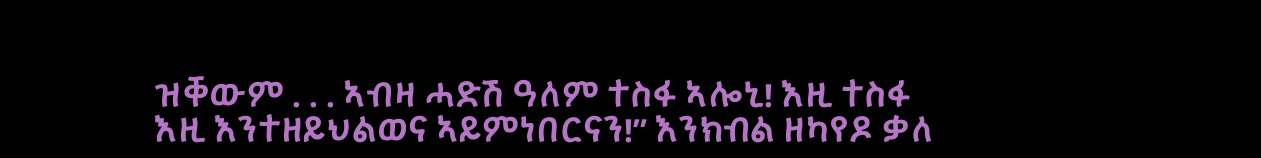ዝቐውም . . . ኣብዛ ሓድሽ ዓለም ተስፋ ኣሎኒ! እዚ ተስፋ እዚ እንተዘይህልወና ኣይምነበርናን!” እንክብል ዘካየዶ ቃለ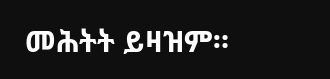መሕትት ይዛዝም።